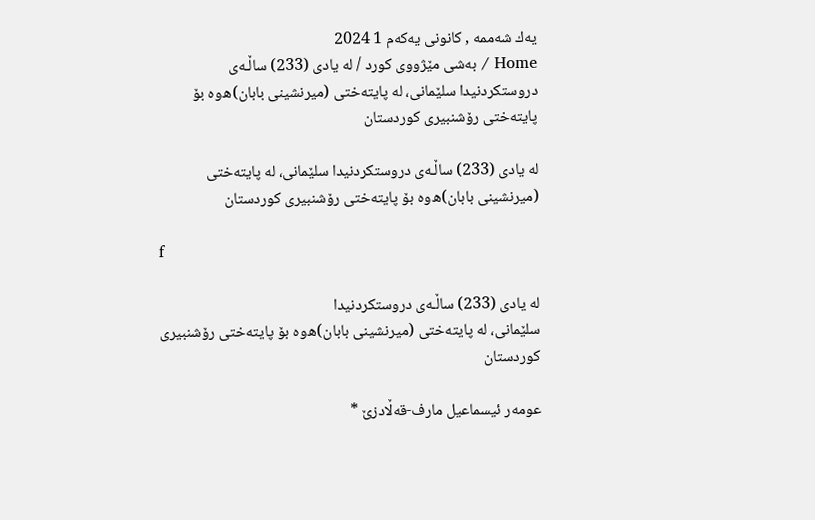یه‌ك شه‌ممه‌ , كانونی یه‌كه‌م 1 2024
Home / بەشی مێژووی كورد / له ‌یادی‌ (233) ساڵـه‌ی‌ دروستكردنیدا سلێمانی‌، له‌ پایته‌ختی‌ (میرنشینی‌ بابان)ه‌وه‌ بۆ پایته‌ختی‌ رۆشنبیری‌ كوردستان ‌

له ‌یادی‌ (233) ساڵـه‌ی‌ دروستكردنیدا سلێمانی‌، له‌ پایته‌ختی‌ (میرنشینی‌ بابان)ه‌وه‌ بۆ پایته‌ختی‌ رۆشنبیری‌ كوردستان ‌

f

له ‌یادی‌ (233) ساڵـه‌ی‌ دروستكردنیدا
سلێمانی‌، له‌ پایته‌ختی‌ (میرنشینی‌ بابان)ه‌وه‌ بۆ پایته‌ختی‌ رۆشنبیری‌ كوردستان ‌

عومه‌ر ئیسماعیل مارف-قه‌ڵادزێ‌ *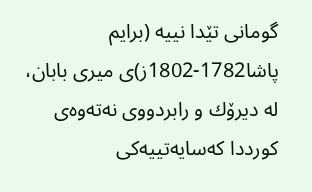گومانی‌ تێدا نییه‌ (برایم پاشا1782-1802ز)ی‌ میری‌ بابان، له‌ دیرۆك و رابردووی‌ نه‌ته‌وه‌ی‌ كورددا كه‌سایه‌تییه‌كی‌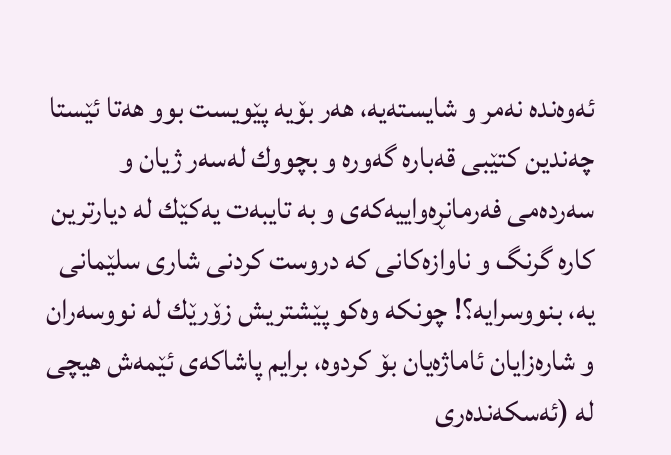ئه‌وه‌نده‌ نه‌مر و شایسته‌یه‌، هه‌ر بۆیه‌ پێویست بوو هه‌تا ئێستا چه‌ندین كتێبی‌ قه‌باره‌ گه‌وره‌ و بچووك له‌سه‌ر ژیان و سه‌رده‌می‌ فه‌رمانڕه‌واییه‌كه‌ی‌ و به‌ تایبه‌ت یه‌كێك له‌ دیارترین كاره‌ گرنگ و ناوازه‌كانی‌ كه‌ دروست كردنی‌ شاری‌ سلێمانی‌ یه‌، بنووسرایه‌؟! چونكه‌ وه‌كو پێشتریش زۆرێك له‌ نووسه‌ران و شاره‌زایان ئاماژه‌یان بۆ كردوه‌، برایم پاشاكه‌ی‌ ئێمه‌ش هیچی‌ له‌ (ئه‌سكه‌نده‌ری‌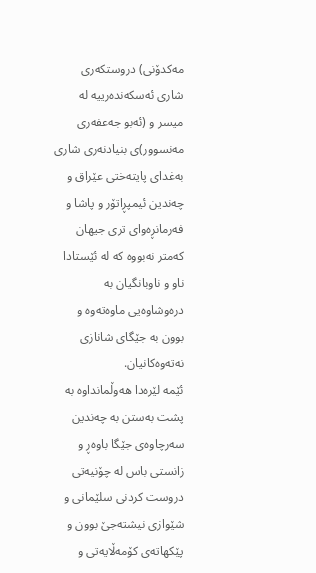مه‌كدۆنی‌) دروستكه‌ری‌ شاری‌ ئه‌سكه‌نده‌رییه‌ له‌ میسر و (ئه‌بو جه‌عفه‌ری‌ مه‌نسوور)ی‌ بنیادنه‌ری‌ شاری‌ به‌غدای‌ پایته‌ختی‌ عێراق و چه‌ندین ئیمپڕاتۆر و پاشا و فه‌رمانڕه‌وای‌ تری‌ جیهان كه‌متر نه‌بووه‌ كه‌ له‌ ئێستادا ناو و ناوبانگیان به‌ دره‌وشاوه‌یی‌ ماوه‌ته‌وه‌ و بوون به‌ جێگای‌ شانازی‌ نه‌ته‌وه‌كانیان.
ئێمه‌ لێره‌دا هه‌وڵمانداوه‌ به‌ پشت به‌ستن به‌ چه‌ندین سه‌رچاوه‌ی‌ جێگا باوه‌ڕ و زانستی‌ باس له‌ چۆنیه‌تی‌ دروست كردنی‌ سلێمانی‌ و شێوازی‌ نیشته‌جێ‌ بوون و پێكهاته‌ی‌ كۆمه‌ڵایه‌تی‌ و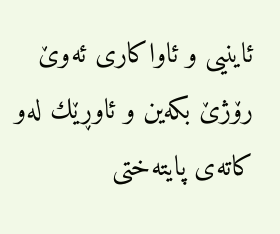ئاینیی‌ و ئاواكاری‌ ئه‌وێ‌ رۆژێ‌ بكه‌ین و ئاوڕێك له‌و كاته‌ی‌ پایته‌ختی‌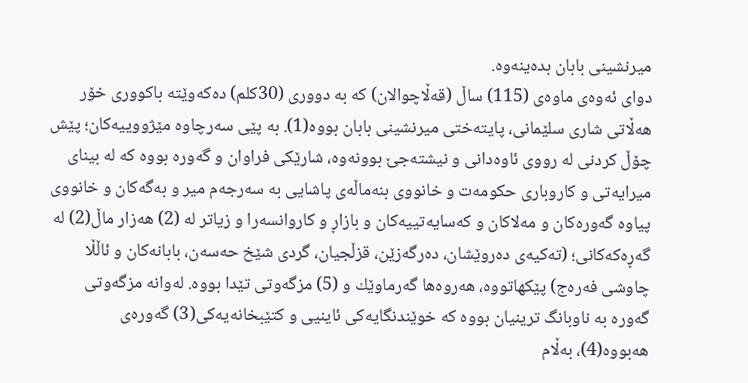میرنشینی‌ بابان بده‌ینه‌وه‌.
دوای‌ ئه‌وه‌ی‌ ماوه‌ی‌ (115) ساڵ (قه‌ڵاچوالان) كه‌ به‌ دووری‌ (30كلم) ده‌كه‌وێته‌ باكووری‌ خۆر هه‌ڵاتی‌ شاری‌ سلێمانی‌، پایته‌ختی‌ میرنشینی‌ بابان بووه‌(1). به‌ پێی‌ سه‌رچاوه‌ مێژووییه‌كان؛ پێش چۆڵ كردنی‌ له‌ رووی‌ ئاوه‌دانی‌ و نیشته‌جێ‌ بوونه‌وه‌، شارێكی‌ فراوان و گه‌وره‌ بووه‌ كه‌ له‌ بینای‌ میرایه‌تی‌ و كاروباری‌ حكومه‌ت و خانووی‌ بنه‌ماڵه‌ی‌ پاشایی‌ به‌ سه‌رجه‌م میر و به‌گه‌كان و خانووی‌ پیاوه‌ گه‌وره‌كان و مه‌لاكان و كه‌سایه‌تییه‌كان و بازاڕ و كاروانسه‌را و زیاتر له‌ (2) هه‌زار ماڵ(2) له‌ گه‌ڕه‌كه‌كانی‌؛ (ته‌كیه‌ی‌ ده‌روێشان، ده‌رگه‌زێن، قزڵجیان، گردی‌ شێخ حه‌سه‌ن، بابانه‌كان و ئاڵڵا چاوشی‌ فه‌ره‌ج) پێكهاتووه‌، هه‌روه‌ها گه‌رماوێك و (5) مزگه‌وتی‌ تێدا بووه‌. له‌وانه‌ مزگه‌وتی‌ گه‌وره‌ به‌ ناوبانگ ترینیان بووه‌ كه‌ خوێندنگایه‌كی‌ ئاینیی‌ و كتێبخانه‌یه‌كی‌(3) گه‌وره‌ی‌ هه‌بووه‌(4)، به‌ڵام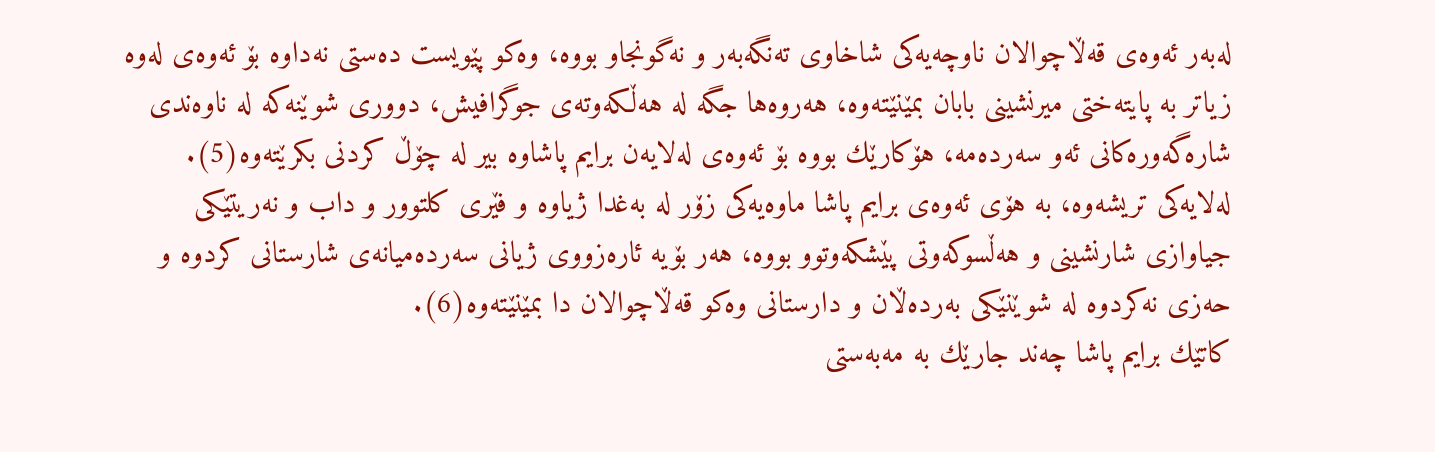له‌به‌ر ئه‌وه‌ی‌ قه‌ڵاچوالان ناوچه‌یه‌كی‌ شاخاوی‌ ته‌نگه‌به‌ر و نه‌گونجاو بووه‌، وه‌كو پێویست ده‌ستی‌ نه‌داوه‌ بۆ ئه‌وه‌ی‌ له‌وه‌ زیاتر به‌ پایته‌ختی‌ میرنشینی‌ بابان بمێنێته‌وه‌، هه‌روه‌ها جگه‌ له‌ هه‌ڵكه‌وته‌ی‌ جوگرافیش، دووری‌ شوێنه‌كه‌ له‌ ناوه‌ندی‌ شاره‌گه‌وره‌كانی‌ ئه‌و سه‌رده‌مه‌، هۆكارێك بووه‌ بۆ ئه‌وه‌ی‌ له‌لایه‌ن برایم پاشاوه‌ بیر له‌ چۆڵ كردنی‌ بكرێته‌وه‌(5).
له‌لایه‌كی‌ تریشه‌وه‌، به‌ هۆی‌ ئه‌وه‌ی‌ برایم پاشا ماوه‌یه‌كی‌ زۆر له‌ به‌غدا ژیاوه‌ و فێری‌ كلتوور و داب و نه‌ریتێكی‌ جیاوازی‌ شارنشینی‌ و هه‌ڵسوكه‌وتی‌ پێشكه‌وتوو بووه‌، هه‌ر بۆیه‌ ئاره‌زووی‌ ژیانی‌ سه‌رده‌میانه‌ی‌ شارستانی‌ كردوه‌ و حه‌زی‌ نه‌كردوه‌ له‌ شوێنێكی‌ به‌رده‌ڵان و دارستانی‌ وه‌كو قه‌ڵاچوالان دا بمێنێته‌وه‌(6).
كاتێك برایم پاشا چه‌ند جارێك به‌ مه‌به‌ستی‌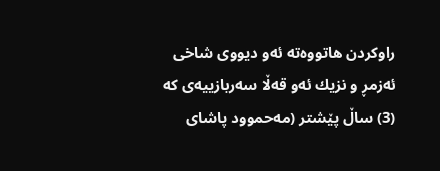راوكردن هاتووه‌ته‌ ئه‌و دیووی‌ شاخی‌ ئه‌زمڕ و نزیك ئه‌و قه‌ڵا سه‌ربازییه‌ی‌ كه‌ (3) ساڵ پێشتر (مه‌حموود پاشای‌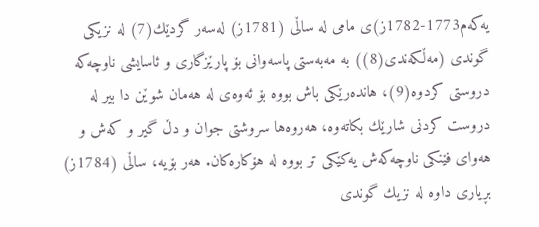یه‌كه‌م1773-1782ز)ی‌ مامی‌ له‌ ساڵی‌ (1781ز) له‌سه‌ر گردێك(7) له‌ نزیكی‌ گوندی‌ (مه‌ڵكه‌ندی‌(8)) به‌ مه‌به‌ستی‌ پاسه‌وانی‌ بۆ پارێزگاری‌ و ئاسایشی‌ ناوچه‌كه‌ دروستی‌ كردوه‌(9)، هانده‌رێكی‌ باش بووه‌ بۆ ئه‌وه‌ی‌ له‌ هه‌مان شوێن دا بیر له‌ دروست كردنی‌ شارێك بكاته‌وه‌، هه‌روه‌ها سروشتی‌ جوان و دڵ گیر و كه‌ش و هه‌وای‌ فێنكی‌ ناوچه‌كه‌ش یه‌كێكی‌ تر بووه‌ له‌ هۆكاره‌كان. هه‌ر بۆیه‌، ساڵی‌ (1784ز) بڕیاری‌ داوه‌ له‌ نزیك گوندی‌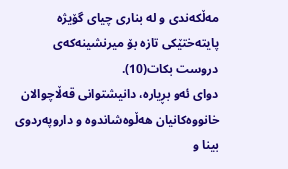مه‌ڵكه‌ندی‌ و له‌ بناری‌ چیای‌ گۆیژه‌ پایته‌ختێكی‌ تازه‌ بۆ میرنشینه‌كه‌ی‌ دروست بكات(10).
دوای‌ ئه‌و بڕیاره‌، دانیشتوانی‌ قه‌ڵاچوالان خانووه‌كانیان هه‌ڵوه‌شاندوه‌ و داروپه‌ردوی‌ بینا و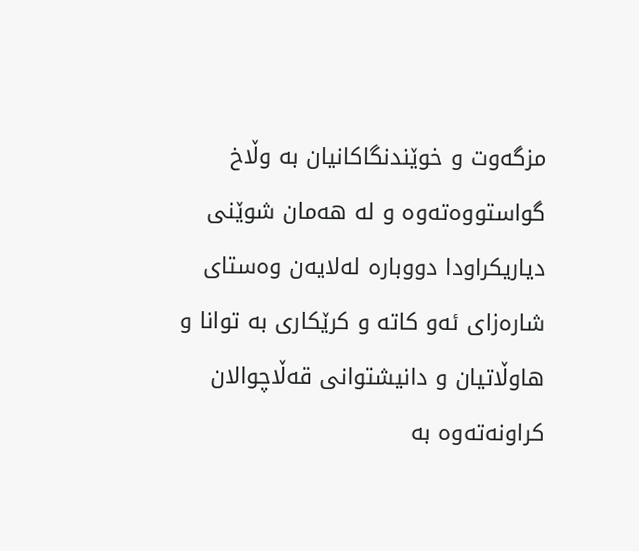مزگه‌وت و خوێندنگاكانیان به‌ وڵاخ گواستووه‌ته‌وه‌ و له‌ هه‌مان شوێنی‌ دیاریكراودا دووباره‌ له‌لایه‌ن وه‌ستای‌ شاره‌زای‌ ئه‌و كاته‌ و كرێكاری‌ به‌ توانا و هاوڵاتیان و دانیشتوانی‌ قه‌ڵاچوالان كراونه‌ته‌وه‌ به‌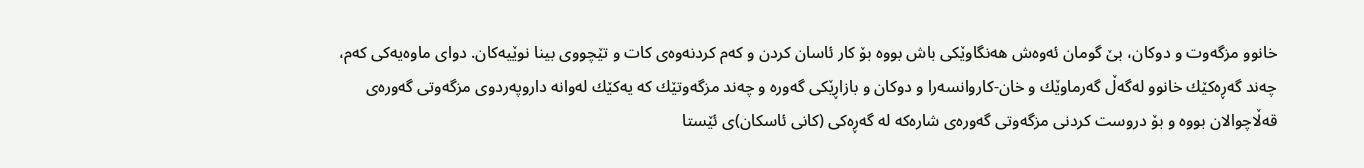خانوو مزگه‌وت و دوكان، بێ‌ گومان ئه‌وه‌ش هه‌نگاوێكی‌ باش بووه‌ بۆ كار ئاسان كردن و كه‌م كردنه‌وه‌ی‌ كات و تێچووی‌ بینا نوێیه‌كان. دوای‌ ماوه‌یه‌كی‌ كه‌م، چه‌ند گه‌ڕه‌كێك خانوو له‌گه‌ڵ گه‌رماوێك و خان-كاروانسه‌را و دوكان و بازاڕێكی‌ گه‌وره‌ و چه‌ند مزگه‌وتێك كه‌ یه‌كێك له‌وانه‌ داروپه‌ردوی‌ مزگه‌وتی‌ گه‌وره‌ی‌ قه‌ڵاچوالان بووه‌ و بۆ دروست كردنی‌ مزگه‌وتی‌ گه‌وره‌ی‌ شاره‌كه‌ له‌ گه‌ڕه‌كی‌ (كانی‌ ئاسكان)ی‌ ئێستا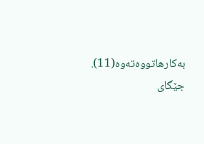به‌كارهاتووه‌ته‌وه‌(11).
جێگای‌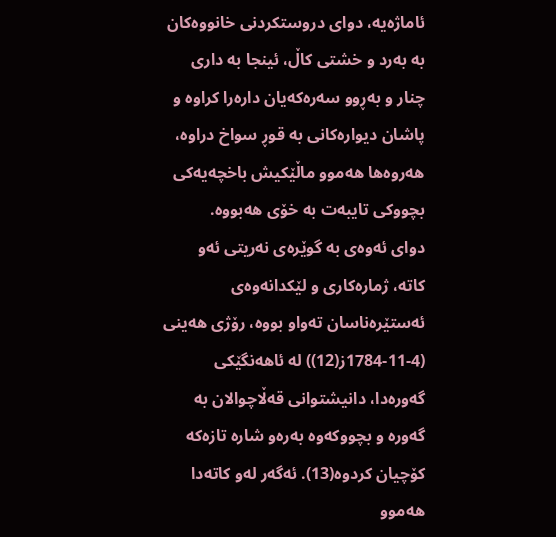ئاماژه‌یه‌، دوای‌ دروستكردنی‌ خانووه‌كان به‌ به‌رد و خشتی‌ كاڵ، ئینجا به‌ داری‌ چنار و به‌ڕوو سه‌ره‌كه‌یان داره‌را كراوه‌ و پاشان دیواره‌كانی‌ به‌ قوڕ سواخ دراوه‌، هه‌روه‌ها هه‌موو ماڵێكیش باخچه‌یه‌كی‌ بچووكی‌ تایبه‌ت به‌ خۆی‌ هه‌بووه‌.
دوای‌ ئه‌وه‌ی‌ به‌ گوێره‌ی‌ نه‌ریتی‌ ئه‌و كاته‌، ژماره‌كاری‌ و لێكدانه‌وه‌ی‌ ئه‌ستێره‌ناسان ته‌واو بووه‌، رۆژی‌ هه‌ینی‌ (4-11-1784ز(12)) له‌ ئاهه‌نگێكی‌ گه‌وره‌دا، دانیشتوانی‌ قه‌ڵاچوالان به‌ گه‌وره‌ و بچووكه‌وه‌ به‌ره‌و شاره‌ تازه‌كه‌ كۆچیان كردوه‌(13). ئه‌گه‌ر له‌و كاته‌دا هه‌موو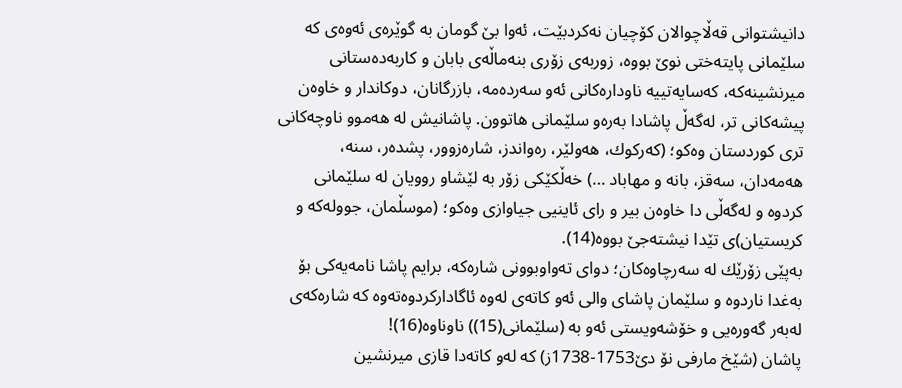دانیشتوانی‌ قه‌ڵاچوالان كۆچیان نه‌كردبێت، ئه‌وا بێ‌ گومان به‌ گوێره‌ی‌ ئه‌وه‌ی‌ كه‌ سلێمانی‌ پایته‌ختی‌ نوێ‌ بووه‌، زوربه‌ی‌ زۆری‌ بنه‌ماڵه‌ی‌ بابان و كاربه‌ده‌ستانی‌ میرنشینه‌كه‌، كه‌سایه‌تییه‌ ناوداره‌كانی‌ ئه‌و سه‌رده‌مه‌، بازرگانان، دوكاندار و خاوه‌ن پیشه‌كانی‌ تر، له‌گه‌ڵ پاشادا به‌ره‌و سلێمانی‌ هاتوون. پاشانیش له‌ هه‌موو ناوچه‌كانی‌ تری‌ كوردستان وه‌كو؛ (كه‌ركوك، هه‌ولێر، ره‌واندز، شاره‌زوور، پشده‌ر، سنه‌، هه‌مه‌دان، سه‌قز، بانه‌ و مهاباد …) خه‌ڵكێكی‌ زۆر به‌ لێشاو روویان له‌ سلێمانی‌ كردوه‌ و له‌گه‌ڵی‌ دا خاوه‌ن بیر و رای‌ ئاینیی‌ جیاوازی‌ وه‌كو؛ (موسڵمان، جووله‌كه‌ و كریستیان)ی‌ تێدا نیشته‌جێ‌ بووه‌(14).
به‌پێی‌ زۆرێك له‌ سه‌رچاوه‌كان؛ دوای‌ ته‌واوبوونی‌ شاره‌كه‌، برایم پاشا نامه‌یه‌كی‌ بۆ به‌غدا ناردوه‌ و سلێمان پاشای‌ والی‌ ئه‌و كاته‌ی‌ له‌وه‌ ئاگاداركردوه‌ته‌وه‌ كه‌ شاره‌كه‌ی‌ له‌به‌ر گه‌وره‌یی‌ و خۆشه‌ویستی‌ ئه‌و به‌ (سلێمانی‌(15)) ناوناوه‌(16)!
پاشان (شێخ مارفی‌ نۆ دێ‌1753-1738ز) كه‌ له‌و كاته‌دا قازی‌ میرنشین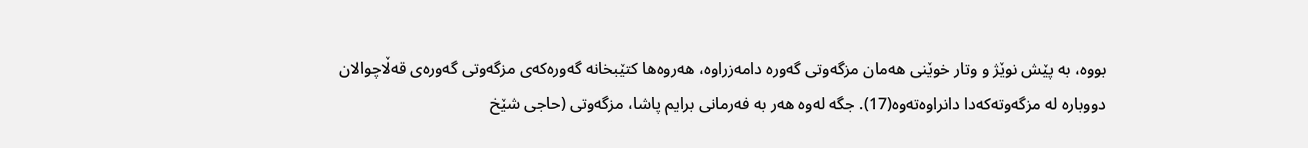بووه‌، به‌ پێش نوێژ و وتار خوێنی‌ هه‌مان مزگه‌وتی‌ گه‌وره‌ دامه‌زراوه‌، هه‌روه‌ها كتێبخانه‌ گه‌وره‌كه‌ی‌ مزگه‌وتی‌ گه‌وره‌ی‌ قه‌ڵاچوالان دووباره‌ له‌ مزگه‌وته‌كه‌دا دانراوه‌ته‌وه‌(17). جگه‌ له‌وه‌ هه‌ر به‌ فه‌رمانی‌ برایم پاشا، مزگه‌وتی‌ (حاجی‌ شێخ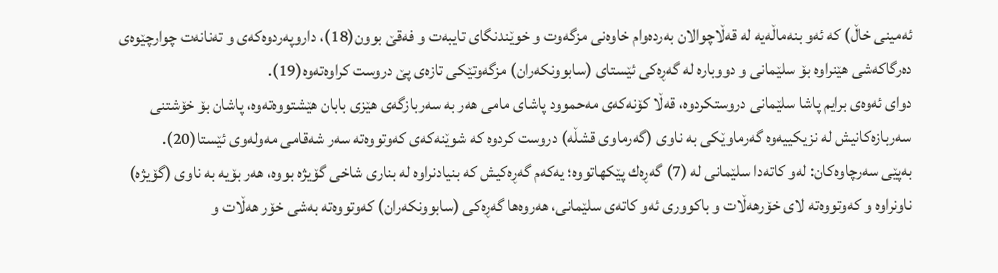ئه‌مینی‌ خاڵ) كه‌ ئه‌و بنه‌ماڵه‌یه‌ له‌ قه‌ڵاچوالان به‌رده‌وام خاوه‌نی‌ مزگه‌وت و خوێندنگای‌ تایبه‌ت و فه‌قێ‌ بوون(18)، داروپه‌ردوه‌كه‌ی‌ و ته‌نانه‌ت چوارچێوه‌ی‌ ده‌رگاكه‌شی‌ هێنراوه‌ بۆ سلێمانی‌ و دووباره‌ له‌ گه‌ڕه‌كی‌ ئێستای‌ (سابوونكه‌ران) مزگه‌وتێكی‌ تازه‌ی‌ پێ‌ دروست كراوه‌ته‌وه‌(19).
دوای‌ ئه‌وه‌ی‌ برایم پاشا سلێمانی‌ دروستكردوه‌، قه‌ڵا كۆنه‌كه‌ی‌ مه‌حموود پاشای‌ مامی‌ هه‌ر به‌ سه‌ربازگه‌ی‌ هێزی‌ بابان هێشتووه‌ته‌وه‌، پاشان بۆ خۆشتنی‌ سه‌ربازه‌كانیش له‌ نزیكییه‌وه‌ گه‌رماوێكی‌ به‌ ناوی‌ (گه‌رماوی‌ قشڵه‌) دروست كردوه‌ كه‌ شوێنه‌كه‌ی‌ كه‌وتووه‌ته‌ سه‌ر شه‌قامی‌ مه‌وله‌وی‌ ئێستا(20).
به‌پێی‌ سه‌رچاوه‌كان: له‌و كاته‌دا سلێمانی‌ له‌ (7) گه‌ڕه‌ك پێكهاتووه‌؛ یه‌كه‌م گه‌ڕه‌كیش كه‌ بنیادنراوه‌ له‌ بناری‌ شاخی‌ گۆیژه‌ بووه‌، هه‌ر بۆیه‌ به‌ ناوی‌ (گۆیژه‌) ناونراوه‌ و كه‌وتووه‌ته‌ لای‌ خۆرهه‌ڵات و باكووری‌ ئه‌و كاته‌ی‌ سلێمانی‌، هه‌روه‌ها گه‌ڕه‌كی‌ (سابوونكه‌ران) كه‌وتووه‌ته‌ به‌شی‌ خۆر هه‌ڵات و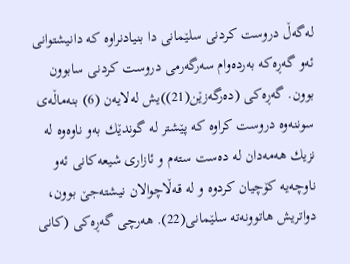له‌گه‌ڵ دروست كردنی‌ سلێمانی‌ دا بنیادنراوه‌ كه‌ دانیشتوانی‌ ئه‌و گه‌ڕه‌كه‌ به‌رده‌وام سه‌رگه‌رمی‌ دروست كردنی‌ سابوون بوون. گه‌ڕه‌كی‌ (ده‌رگه‌زێن(21))یش له‌لایه‌ن (6) بنه‌ماڵه‌ی‌ سوننه‌وه‌ دروست كراوه‌ كه‌ پێشتر له‌ گوندێك به‌و ناوه‌وه‌ له‌ نزیك هه‌مه‌دان له‌ ده‌ست سته‌م و ئازاری‌ شیعه‌كانی‌ ئه‌و ناوچه‌یه‌ كۆچیان كردوه‌ و له‌ قه‌ڵاچوالان نیشته‌جێ‌ بوون، دواتریش هاتوونه‌ته‌ سلێمانی‌(22). هه‌رچی‌ گه‌ڕه‌كی‌ (كانی‌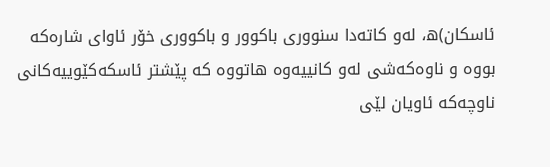ئاسكان)ه‌، له‌و كاته‌دا سنووری‌ باكوور و باكووری‌ خۆر ئاوای‌ شاره‌كه‌ بووه‌ و ناوه‌كه‌شی‌ له‌و كانییه‌وه‌ هاتووه‌ كه‌ پێشتر ئاسكه‌كێوییه‌كانی‌ ناوچه‌كه‌ ئاویان لێی‌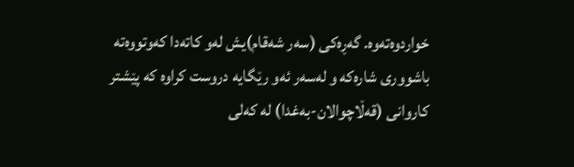خواردوه‌ته‌وه‌. گه‌ڕه‌كی‌ (سه‌ر شه‌قام)یش له‌و كاته‌دا كه‌وتووه‌ته‌ باشووری‌ شاره‌كه‌ و له‌سه‌ر ئه‌و رێگایه‌ دروست كراوه‌ كه‌ پێشتر كاروانی‌ (قه‌ڵاچوالان-به‌غدا) له‌ كه‌لی‌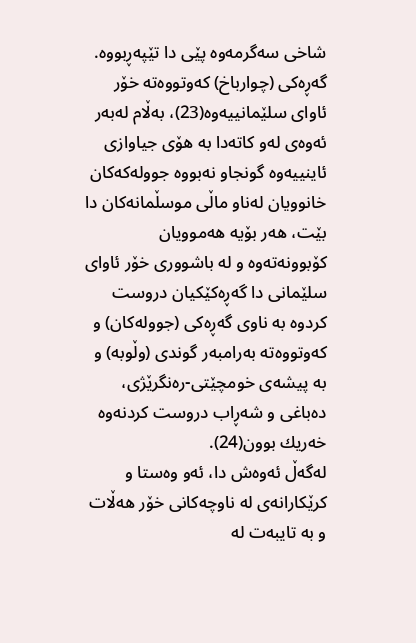شاخی‌ سه‌گرمه‌وه‌ پێی‌ دا تێپه‌ڕبووه‌. گه‌ڕه‌كی‌ (چوارباخ) كه‌وتووه‌ته‌ خۆر ئاوای‌ سلێمانییه‌وه‌(23)، به‌ڵام له‌به‌ر ئه‌وه‌ی‌ له‌و كاته‌دا به‌ هۆی‌ جیاوازی‌ ئاینییه‌وه‌ گونجاو نه‌بووه‌ جووله‌كه‌كان خانوویان له‌ناو ماڵی‌ موسڵمانه‌كان دا بێت، هه‌ر بۆیه‌ هه‌موویان كۆبوونه‌ته‌وه‌ و له‌ باشووری‌ خۆر ئاوای‌ سلێمانی‌ دا گه‌ڕه‌كێكیان دروست كردوه‌ به‌ ناوی‌ گه‌ڕه‌كی‌ (جووله‌كان) و كه‌وتووه‌ته‌ به‌رامبه‌ر گوندی‌ (وڵوبه‌) و به‌ پیشه‌ی‌ خومچێتی‌-ره‌نگرێژی‌، ده‌باغی‌ و شه‌ڕاب دروست كردنه‌وه‌ خه‌ریك بوون(24).
له‌گه‌ڵ ئه‌وه‌ش دا، ئه‌و وه‌ستا و كرێكارانه‌ی‌ له‌ ناوچه‌كانی‌ خۆر هه‌ڵات و به‌ تایبه‌ت له‌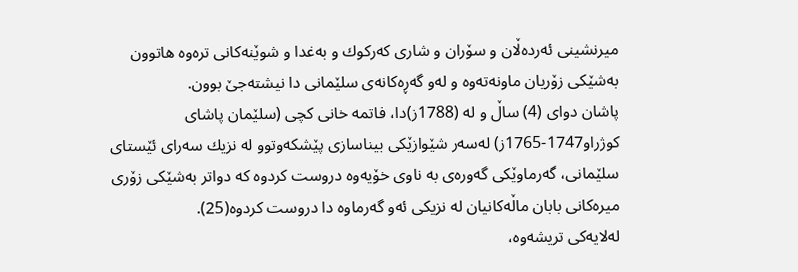میرنشینی‌ ئه‌رده‌ڵان و سۆران و شاری‌ كه‌ركوك و به‌غدا و شوێنه‌كانی‌ تره‌وه‌ هاتوون به‌شێكی‌ زۆریان ماونه‌ته‌وه‌ و له‌و گه‌ڕه‌كانه‌ی‌ سلێمانی‌ دا نیشته‌جێ‌ بوون.
پاشان دوای‌ (4) ساڵ و له‌ (1788ز)دا، فاتمه‌ خانی‌ كچی‌ (سلێمان پاشای‌ كوژراو1747-1765ز) له‌سه‌ر شێوازێكی‌ بیناسازی‌ پێشكه‌وتوو له‌ نزیك سه‌رای‌ ئێستای‌ سلێمانی‌، گه‌رماوێكی‌ گه‌وره‌ی‌ به‌ ناوی‌ خۆیه‌وه‌ دروست كردوه‌ كه‌ دواتر به‌شێكی‌ زۆری‌ میره‌كانی‌ بابان ماڵه‌كانیان له‌ نزیكی‌ ئه‌و گه‌رماوه‌ دا دروست كردوه‌(25).
له‌لایه‌كی‌ تریشه‌وه‌،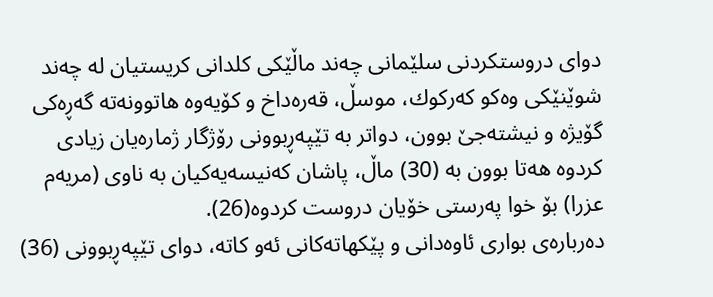دوای‌ دروستكردنی‌ سلێمانی‌ چه‌ند ماڵێكی‌ كلدانی‌ كریستیان له‌ چه‌ند شوێنێكی‌ وه‌كو كه‌ركوك، موسڵ، قه‌ره‌داخ و كۆیه‌وه‌ هاتوونه‌ته‌ گه‌ڕه‌كی‌ گۆیژه‌ و نیشته‌جێ‌ بوون، دواتر به‌ تێپه‌ڕبوونی‌ رۆژگار ژماره‌یان زیادی‌ كردوه‌ هه‌تا بوون به‌ (30) ماڵ، پاشان كه‌نیسه‌یه‌كیان به‌ ناوی‌ (مریه‌م عزرا) بۆ خوا په‌رستی‌ خۆیان دروست كردوه‌(26).
ده‌رباره‌ی‌ بواری‌ ئاوه‌دانی‌ و پێكهاته‌كانی‌ ئه‌و كاته‌، دوای‌ تێپه‌ڕبوونی‌ (36)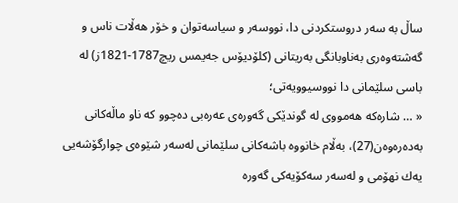ساڵ به‌ سه‌ر دروستكردنی‌ دا، نووسه‌ر و سیاسه‌توان و خۆر هه‌ڵات ناس و گه‌شته‌وه‌ری‌ به‌ناوبانگی‌ به‌ریتانی‌ (كلۆدیۆس جه‌یمس ریچ1787-1821ز) له‌ باسی‌ سلێمانی‌ دا نووسیوویه‌تی‌؛
« … شاره‌كه‌ هه‌مووی‌ له‌ گوندێكی‌ گه‌وره‌ی‌ عه‌ره‌بی‌ ده‌چوو كه‌ ناو ماڵه‌كانی‌ به‌ده‌ره‌وه‌ن(27)، به‌ڵام خانووه‌ باشه‌كانی‌ سلێمانی‌ له‌سه‌ر شێوه‌ی‌ چوارگۆشه‌یی‌ یه‌ك نهۆمی‌ و له‌سه‌ر سه‌كۆیه‌كی‌ گه‌وره‌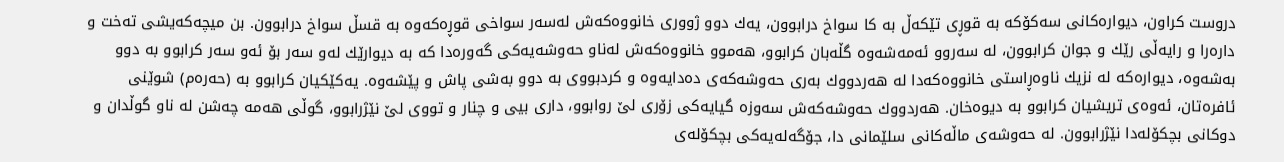دروست كراون، دیواره‌كانی‌ سه‌كۆكه‌ به‌ قوڕی‌ تێكه‌ڵ به‌ كا سواخ درابوون، یه‌ك دوو ژووری‌ خانووه‌كه‌ش له‌سه‌ر سواخی‌ قوڕه‌كه‌وه‌ به‌ قسڵ سواخ درابوون. بن میچه‌كه‌یشی‌ ته‌خت و داره‌را و رایه‌ڵی‌ رێك و جوان كرابوون، له‌ سه‌روو ئه‌مه‌شه‌وه‌ گڵه‌بان كرابوو، هه‌موو خانووه‌كه‌ش له‌ناو حه‌وشه‌یه‌كی‌ گه‌وره‌دا كه‌ به‌ دیوارێك له‌و سه‌ر بۆ ئه‌و سه‌ر كرابوو به‌ دوو به‌شه‌وه‌، دیواره‌كه‌ له‌ نزیك ناوه‌ڕاستی‌ خانووه‌كه‌دا له‌ هه‌ردووك به‌ری‌ حه‌وشه‌كه‌ی‌ ده‌دایه‌وه‌ و كردبووی‌ به‌ دوو به‌شی‌ پاش و پێشه‌وه‌. یه‌كێكیان كرابوو به‌ (حه‌ره‌م) شوێنی‌ ئافره‌تان، ئه‌وه‌ی‌ تریشیان كرابوو به‌ دیوه‌خان. هه‌ردووك حه‌وشه‌كه‌ش سه‌وزه‌ گیایه‌كی‌ زۆری‌ لێ‌ روابوو، داری‌ بیی‌ و چنار و تووی‌ لێ‌ نێژرابوو، گوڵی‌ هه‌مه‌ چه‌شن له‌ ناو گوڵدان و دوكانی‌ بچكۆله‌دا نێژرابوون. له‌ حه‌وشه‌ی‌ ماڵه‌كانی‌ سلێمانی‌ دا، جۆگه‌له‌یه‌كی‌ بچكۆله‌ی‌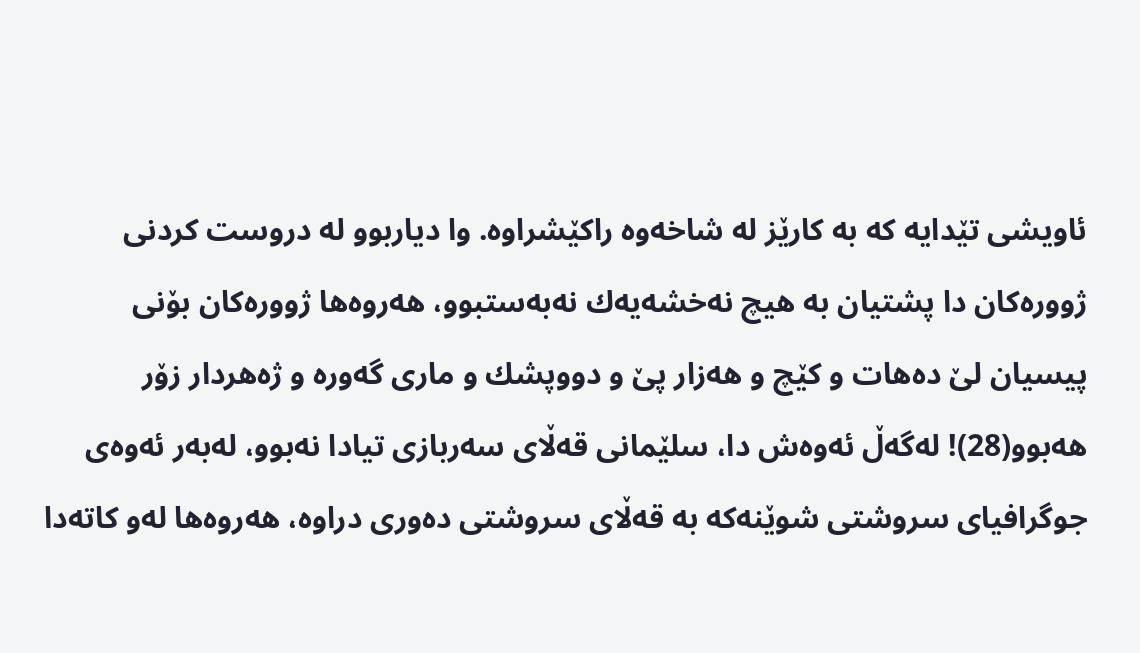ئاویشی‌ تێدایه‌ كه‌ به‌ كارێز له‌ شاخه‌وه‌ راكێشراوه‌. وا دیاربوو له‌ دروست كردنی‌ ژووره‌كان دا پشتیان به‌ هیچ نه‌خشه‌یه‌ك نه‌به‌ستبوو، هه‌روه‌ها ژووره‌كان بۆنی‌ پیسیان لێ‌ ده‌هات و كێچ و هه‌زار پێ‌ و دووپشك و ماری‌ گه‌وره‌ و ژه‌هردار زۆر هه‌بوو(28)! له‌گه‌ڵ ئه‌وه‌ش دا، سلێمانی‌ قه‌ڵای‌ سه‌ربازی‌ تیادا نه‌بوو، له‌به‌ر ئه‌وه‌ی‌ جوگرافیای‌ سروشتی‌ شوێنه‌كه‌ به‌ قه‌ڵای‌ سروشتی‌ ده‌وری‌ دراوه‌، هه‌روه‌ها له‌و كاته‌دا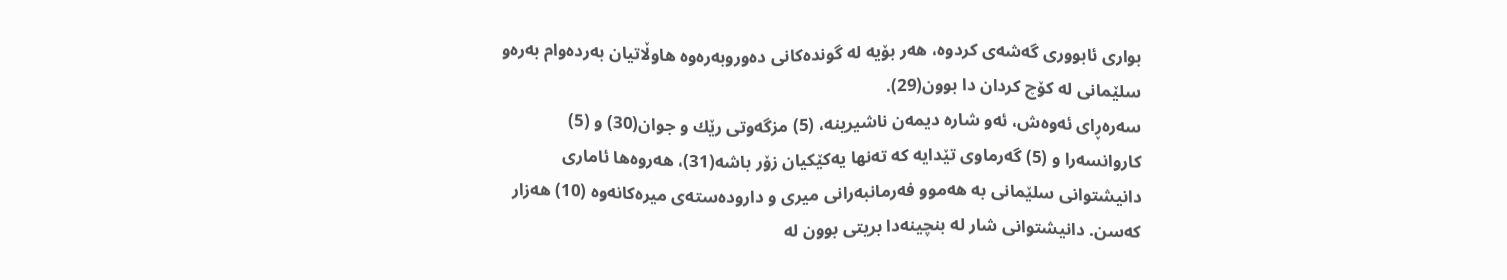بواری‌ ئابووری‌ گه‌شه‌ی‌ كردوه‌، هه‌ر بۆیه‌ له‌ گونده‌كانی‌ ده‌وروبه‌ره‌وه‌ هاوڵاتیان به‌رده‌وام به‌ره‌و سلێمانی‌ له‌ كۆچ كردان دا بوون(29).
سه‌ره‌ڕای‌ ئه‌وه‌ش، ئه‌و شاره‌ دیمه‌ن ناشیرینه‌، (5) مزگه‌وتی‌ رێك و جوان(30) و (5) كاروانسه‌را و (5) گه‌رماوی‌ تێدایه‌ كه‌ ته‌نها یه‌كێكیان زۆر باشه‌(31)، هه‌روه‌ها ئاماری‌ دانیشتوانی‌ سلێمانی‌ به‌ هه‌موو فه‌رمانبه‌رانی‌ میری‌ و داروده‌سته‌ی‌ میره‌كانه‌وه‌ (10) هه‌زار كه‌سن. دانیشتوانی‌ شار له‌ بنچینه‌دا بریتی‌ بوون له‌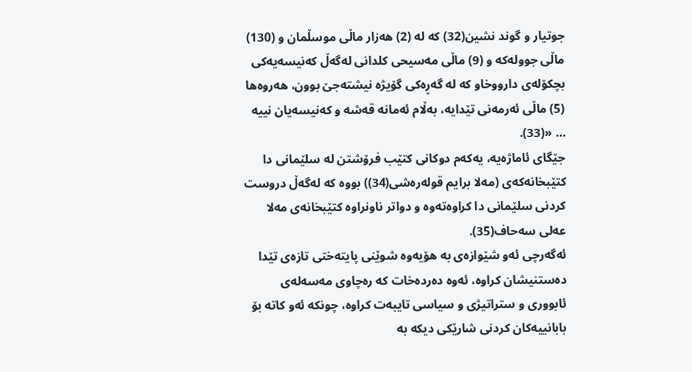جوتیار و گوند نشین(32) كه‌ له‌ (2) هه‌زار ماڵی‌ موسڵمان و (130) ماڵی‌ جووله‌كه‌ و (9) ماڵی‌ مه‌سیحی‌ كلدانی‌ له‌گه‌ڵ كه‌نیسه‌یه‌كی‌ بچكۆله‌ی‌ دارووخاو كه‌ له‌ گه‌ڕه‌كی‌ گۆیژه‌ نیشته‌جێ‌ بوون، هه‌روه‌ها (5) ماڵی‌ ئه‌رمه‌نی‌ تێدایه‌، به‌ڵام ئه‌مانه‌ قه‌شه‌ و كه‌نیسه‌یان نییه‌ … «(33).
جێگای‌ ئاماژه‌یه‌، یه‌كه‌م دوكانی‌ كتێب فرۆشتن له‌ سلێمانی‌ دا كتێبخانه‌كه‌ی‌ (مه‌لا برایم قوله‌ره‌شی‌(34)) بووه‌ كه‌ له‌گه‌ڵ دروست كردنی‌ سلێمانی‌ دا كراوه‌ته‌وه‌ و دواتر ناونراوه‌ كتێبخانه‌ی‌ مه‌لا عه‌لی‌ سه‌حاف(35).
ئه‌گه‌رچی‌ ئه‌و شێوازه‌ی‌ به‌ هۆیه‌وه‌ شوێنی‌ پایته‌ختی‌ تازه‌ی‌ تێدا ده‌ستنیشان كراوه‌، ئه‌وه‌ ده‌رده‌خات كه‌ ره‌چاوی‌ مه‌سه‌له‌ی‌ ئابووری‌ و ستراتیژی‌ و سیاسی‌ تایبه‌ت كراوه‌، چونكه‌ ئه‌و كاته‌ بۆ بابانییه‌كان كردنی‌ شارێكی‌ دیكه‌ به‌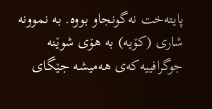پایته‌خت نه‌گونجاو بووه‌. به‌ نموونه‌ شاری‌ (كۆیه‌) به‌ هۆی‌ شوێنه‌ جوگرافییه‌كه‌ی‌ هه‌میشه‌ جێگای‌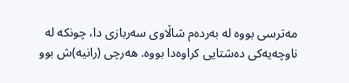مه‌ترسی‌ بووه‌ له‌ به‌رده‌م شاڵاوی‌ سه‌ربازی‌ دا، چونكه‌ له‌ ناوچه‌یه‌كی‌ ده‌شتایی‌ كراوه‌دا بووه‌. هه‌رچی‌ (رانیه‌)ش بوو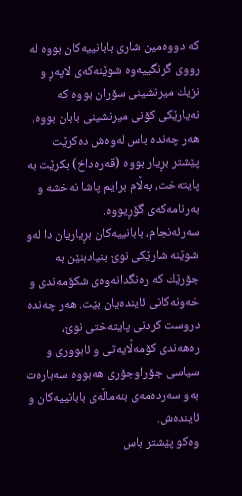كه‌ دووه‌مین شاری‌ بابانییه‌كان بووه‌ له‌ رووی‌ گرنگییه‌وه‌ شوێنه‌كه‌ی‌ لاپه‌ڕ و نزیك میرنشینی‌ سۆران بووه‌ كه‌ نه‌یارێكی‌ كۆنی‌ میرنشینی‌ بابان بووه‌. هه‌ر چه‌نده‌ باس له‌وه‌ش ده‌كرێت پێشتر بڕیار بووه‌ (قه‌ره‌داخ) بكرێت به‌ پایته‌خت، به‌ڵام برایم پاشا نه‌خشه‌ و به‌رنامه‌كه‌ی‌ گۆڕیووه‌.
سه‌رئه‌نجام، بابانییه‌كان بڕیاریان دا له‌و شوێنه‌ شارێكی‌ نوێ‌ بنیادبنێن به‌ جۆرێك كه‌ ره‌نگدانه‌وه‌ی‌ شكۆمه‌ندی‌ و خه‌ونه‌كانی‌ ئاینده‌یان بێت. هه‌ر چه‌نده‌ دروست كردنی‌ پایته‌ختی‌ نوێ‌، ره‌هه‌ندی‌ كۆمه‌ڵایه‌تی‌ و ئابووری‌ و سیاسی‌ جۆراوجۆری‌ هه‌بووه‌ سه‌باره‌ت به‌و سه‌رده‌مه‌ی‌ بنه‌ماڵه‌ی‌ بابانییه‌كان و ئاینده‌ش.
وه‌كو پێشتر باس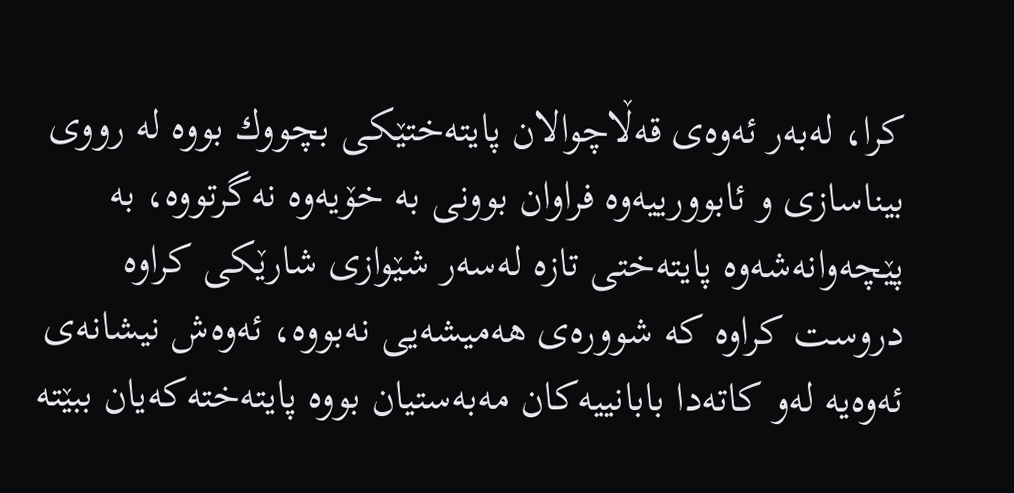كرا، له‌به‌ر ئه‌وه‌ی‌ قه‌ڵاچوالان پایته‌ختێكی‌ بچووك بووه‌ له‌ رووی‌ بیناسازی‌ و ئابوورییه‌وه‌ فراوان بوونی‌ به‌ خۆیه‌وه‌ نه‌گرتووه‌، به‌ پێچه‌وانه‌شه‌وه‌ پایته‌ختی‌ تازه‌ له‌سه‌ر شێوازی‌ شارێكی‌ كراوه‌ دروست كراوه‌ كه‌ شووره‌ی‌ هه‌میشه‌یی‌ نه‌بووه‌، ئه‌وه‌ش نیشانه‌ی‌ ئه‌وه‌یه‌ له‌و كاته‌دا بابانییه‌كان مه‌به‌ستیان بووه‌ پایته‌خته‌كه‌یان ببێته‌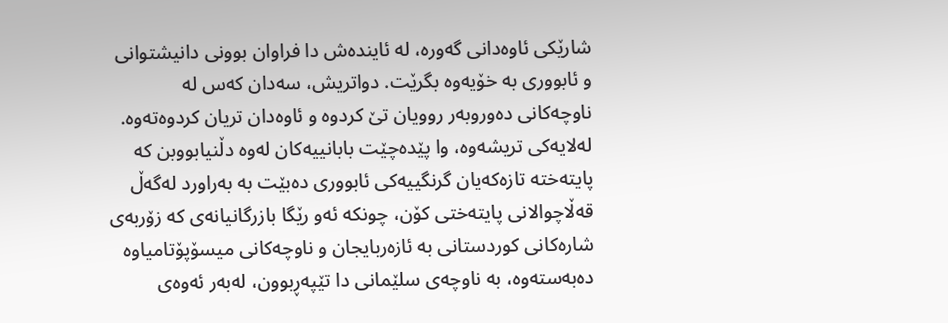شارێكی‌ ئاوه‌دانی‌ گه‌وره‌، له‌ ئاینده‌ش دا فراوان بوونی‌ دانیشتوانی‌ و ئابووری‌ به‌ خۆیه‌وه‌ بگرێت. دواتریش، سه‌دان كه‌س له‌ ناوچه‌كانی‌ ده‌وروبه‌ر روویان تێ‌ كردوه‌ و ئاوه‌دان تریان كردوه‌ته‌وه‌.
له‌لایه‌كی‌ تریشه‌وه‌، وا پێده‌چێت بابانییه‌كان له‌وه‌ دڵنیابووبن كه‌ پایته‌خته‌ تازه‌كه‌یان گرنگییه‌كی‌ ئابووری‌ ده‌بێت به‌ به‌راورد له‌گه‌ڵ قه‌ڵاچوالانی‌ پایته‌ختی‌ كۆن، چونكه‌ ئه‌و رێگا بازرگانیانه‌ی‌ كه‌ زۆربه‌ی‌ شاره‌كانی‌ كوردستانی‌ به‌ ئازه‌ربایجان و ناوچه‌كانی‌ میسۆپۆتامیاوه‌ ده‌به‌سته‌وه‌، به‌ ناوچه‌ی‌ سلێمانی‌ دا تێپه‌ڕبوون، له‌به‌ر ئه‌وه‌ی‌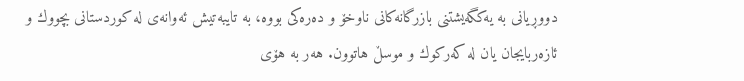دووڕیانی‌ به‌ یه‌كگه‌یشتنی‌ بازرگانه‌كانی‌ ناوخۆ و ده‌ره‌كی‌ بووه‌، به‌ تایبه‌تیش ئه‌وانه‌ی‌ له‌ كوردستانی‌ بچووك و ئازه‌ربایجان یان له‌ كه‌ركوك و موسڵ هاتوون. هه‌ر به‌ هۆی‌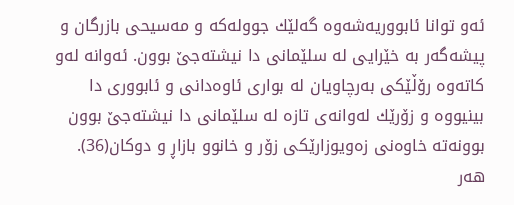ئه‌و توانا ئابووریه‌شه‌وه‌ گه‌لێك جووله‌كه‌ و مه‌سیحی‌ بازرگان و پیشه‌گه‌ر به‌ خێرایی‌ له‌ سلێمانی‌ دا نیشته‌جێ‌ بوون. ئه‌وانه‌ له‌و كاته‌وه‌ رۆڵێكی‌ به‌رچاویان له‌ بواری‌ ئاوه‌دانی‌ و ئابووری‌ دا بینیووه‌ و زۆرێك له‌وانه‌ی‌ تازه‌ له‌ سلێمانی‌ دا نیشته‌جێ‌ بوون بوونه‌ته‌ خاوه‌نی‌ زه‌ویوزارێكی‌ زۆر و خانوو بازاڕ و دوكان(36).
هه‌ر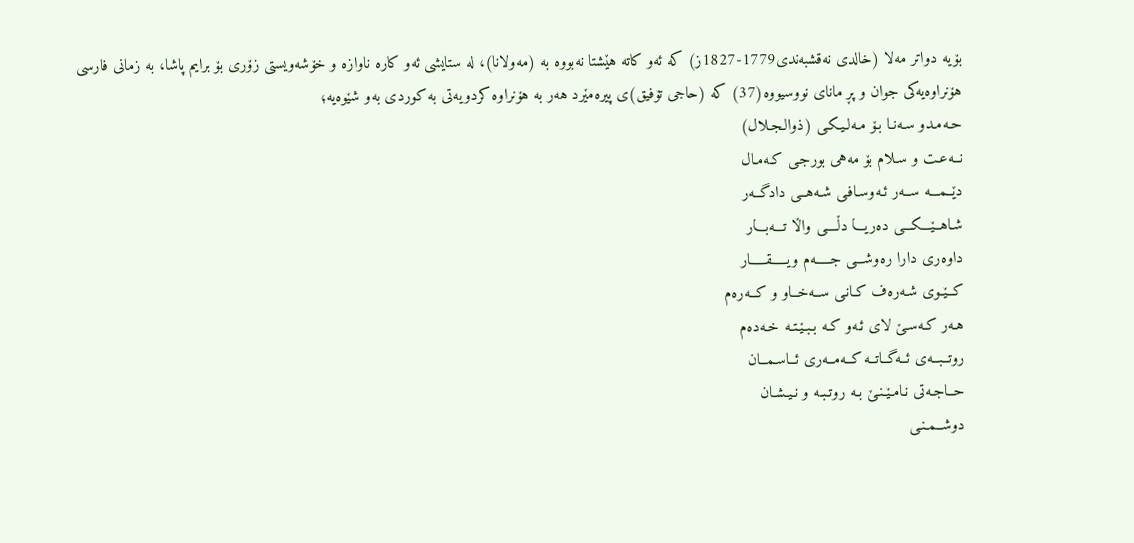بۆیه‌ دواتر مه‌لا (خالدی‌ نه‌قشبه‌ندی‌1779-1827ز) كه‌ ئه‌و كاته‌ هێشتا نه‌بووه‌ به‌ (مه‌ولانا)، له‌ ستایشی‌ ئه‌و كاره‌ ناوازه‌ و خۆشه‌ویستی‌ زۆری‌ بۆ برایم پاشا، به‌ زمانی‌ فارسی‌ هۆنراوه‌یه‌كی‌ جوان و پڕ مانای‌ نووسیووه‌(37) كه‌ (حاجی‌ تۆفیق)ی‌ پیره‌مێرد هه‌ر به‌ هۆنراوه‌ كردویه‌تی‌ به‌ كوردی‌ به‌و شێوه‌یه‌؛
حـه‌مـدو سـه‌نـا بـۆ مـه‌لـیـكـی‌ (ذوالـجـلال)
نــه‌عـت و سـلام بۆ مه‌هی‌ بورجـی‌ كـه‌مـال
دێــمـــه‌ ســه‌ر ئـه‌وسـافـی‌ شـه‌هــی‌ دادگــه‌ر
شـاهــێـــكـــی‌ ده‌ریـــا دڵــــی‌ واڵا تـــه‌بـــار
داوه‌ری‌ دارا ره‌وشـــی‌ جـــــه‌م ویـــــقـــــار
كــێـوی‌ شـه‌ره‌ف كـانـی‌ ســه‌خــاو و كــه‌ره‌م
هـه‌ر كـه‌سـێ‌ لای‌ ئـه‌و كـه‌ بـبـێـتـه‌ خـه‌ده‌م
روتــبــه‌ی‌ ئــه‌گــاتــه‌ كــه‌مــه‌ری‌ ئــاسـمــان
حــاجـه‌تی‌ نـامـێـنـێ‌ بـه‌ روتـبـه‌ و نـیـشـان
دوشــمـنـی‌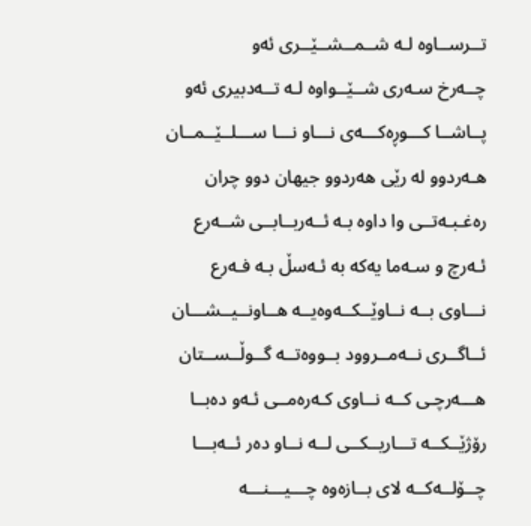تــرســاوه‌ لـه‌ شــمــشــێــری‌ ئه‌و
چــه‌رخ سـه‌ری‌ شــێــواوه‌ لـه‌ تــه‌دبیری‌ ئه‌و
پــاشــا كـــوڕه‌كـــه‌ی‌ نـــاو نـــا ســـلــێــمــان
هـه‌ردوو له‌ رێی‌ هه‌ردوو جیهان دوو چران
ره‌غـبـه‌تــی‌ وا داوه‌ بـه‌ ئــه‌ربــابــی‌ شــه‌رع
ئـه‌رچ و سـه‌ما یه‌كه‌ به‌ ئـه‌سڵ بـه‌ فـه‌رع
نـــاوی‌ بــه‌ نــاوێــكــه‌وه‌یــه‌ هــاونــیــشـــان
ئــاگــری‌ نــه‌مــروود بــووه‌تــه‌ گــوڵــســتان
هـــه‌رچـی‌ كــه‌ نــاوی‌ كـه‌ره‌مــی‌ ئـه‌و ده‌بــا
رۆژێــكــه‌ تـــاریــكــی‌ لــه‌ نــاو ده‌ر ئــه‌بـــا
چــۆلــه‌كــه‌ لای‌ بــازه‌وه‌ چـــیـــنـــه‌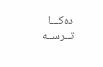ده‌كـــا
تــرســه‌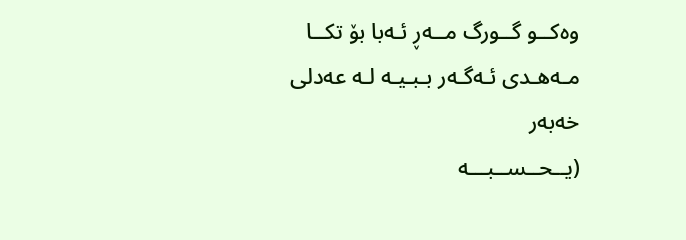وه‌كــو گــورگ مــه‌ڕ ئـه‌با بۆ تكــا
مـه‌هـدی‌ ئـه‌گـه‌ر بـبـیـه‌ لـه‌ عه‌دلی‌ خه‌به‌ر
(یــحــســبـــه‌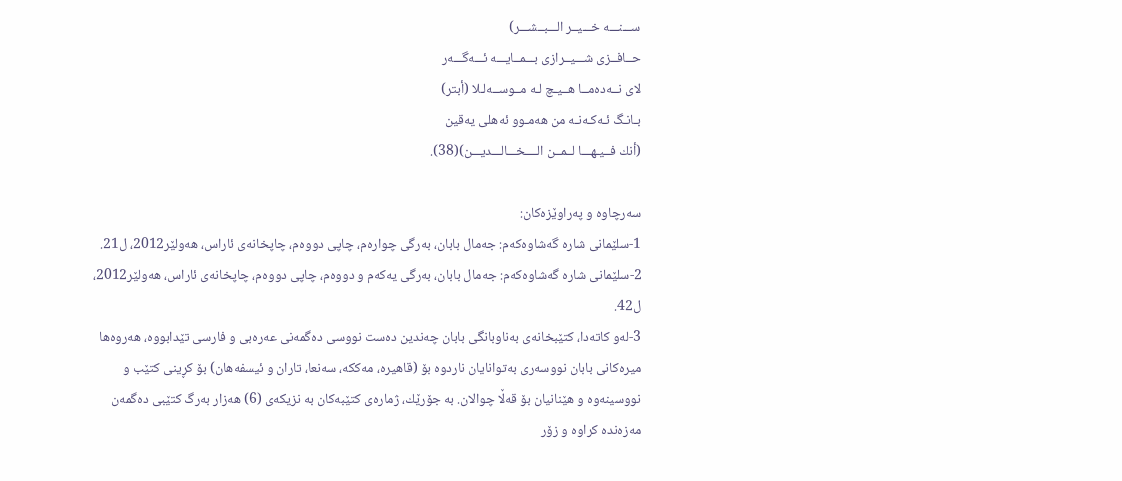ســـنـــه‌ خـــیــر الـــبــشـــر)
حــافــزی‌ شـــیــرازی‌ بـــمــایـــه‌ ئـــه‌گـــه‌ر
لای‌ نــه‌ده‌مــا هــیـچ لـه‌ مــوســه‌لـلا (أبتر)
بـانـگ ئـه‌كـه‌نـه‌ من هه‌مـوو ئه‌هلی‌ یه‌قین
(أنك فــیـهـــا لــمــن الــــخـــالـــدیـــن)(38).

سه‌رچاوه‌ و په‌راوێزه‌كان:
1-سلێمانی‌ شاره‌ گه‌شاوه‌كه‌م: جه‌مال بابان، به‌رگی‌ چواره‌م، چاپی‌ دووه‌م، چاپخانه‌ی‌ ئاراس، هه‌ولێر2012، ل21.
2-سلێمانی‌ شاره‌ گه‌شاوه‌كه‌م: جه‌مال بابان، به‌رگی‌ یه‌كه‌م و دووه‌م، چاپی‌ دووه‌م، چاپخانه‌ی‌ ئاراس، هه‌ولێر2012، ل42.
3-له‌و كاته‌دا، كتێبخانه‌ی‌ به‌ناوبانگی‌ بابان چه‌ندین ده‌ست نووسی‌ ده‌گمه‌نی‌ عه‌ره‌بی‌ و فارسی‌ تێدابووه‌، هه‌روه‌ها میره‌كانی‌ بابان نووسه‌ری‌ به‌توانایان ناردوه‌ بۆ (قاهیره‌، مه‌ككه‌، سه‌نعا، تاران و ئیسفه‌هان) بۆ كڕینی‌ كتێب و نووسینه‌وه‌ و هێنانیان بۆ قه‌ڵا چوالان. به‌ جۆرێك، ژماره‌ی‌ كتێبه‌كان به‌ نزیكه‌ی‌ (6) هه‌زار به‌رگ كتێبی‌ ده‌گمه‌ن مه‌زه‌نده‌ كراوه‌ و زۆر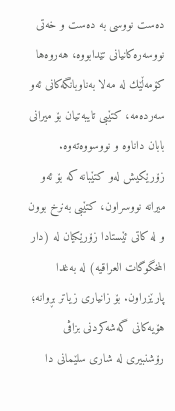ده‌ست نووسی‌ به‌ ده‌ست و خه‌تی‌ نووسه‌ره‌كانیانی‌ تێدابووه‌، هه‌روه‌ها كۆمه‌ڵێك له‌ مه‌لا به‌ناوبانگه‌كانی‌ ئه‌و سه‌رده‌مه‌، كتێبی‌ تایبه‌تیان بۆ میرانی‌ بابان داناوه‌ و نووسووه‌ته‌وه‌. زۆرێكیش له‌و كتێبانه‌ كه‌ بۆ ئه‌و میرانه‌ نووسراون، كتێبی‌ به‌نرخ بوون و له‌ كاتی‌ ئێستادا زۆرێكیان له‌ (دار المخگوگات العراقیه‌) له‌ به‌غدا پارێزراون. بۆ زانیاری‌ زیاتر بڕوانه‌؛ هۆیه‌كانی‌ گه‌شه‌كردنی‌ بزاڤی‌ رۆشنبیری‌ له‌ شاری‌ سلێمانی‌ دا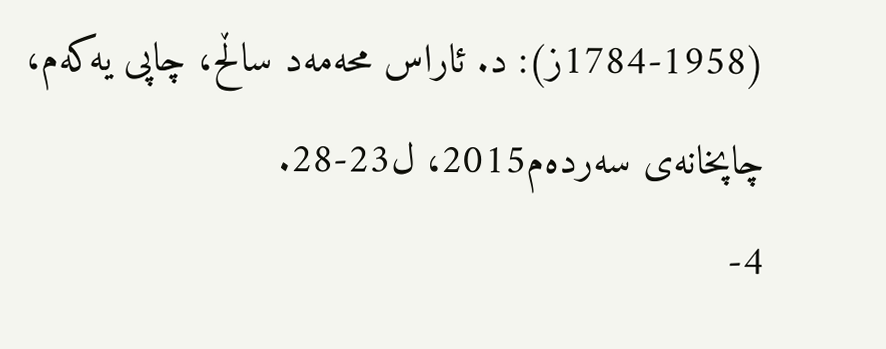(1784-1958ز): د. ئاراس محه‌مه‌د ساڵح، چاپی‌ یه‌كه‌م، چاپخانه‌ی‌ سه‌رده‌م2015، ل23-28.
4-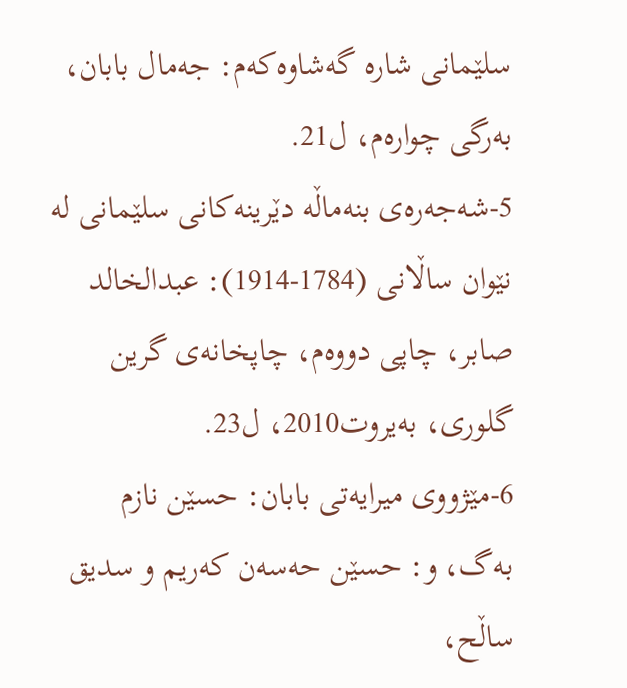سلێمانی‌ شاره‌ گه‌شاوه‌كه‌م: جه‌مال بابان، به‌رگی‌ چواره‌م، ل21.
5-شه‌جه‌ره‌ی‌ بنه‌ماڵه‌ دێرینه‌كانی‌ سلێمانی‌ له‌ نێوان ساڵانی‌ (1784-1914): عبدالخالد صابر، چاپی‌ دووه‌م، چاپخانه‌ی‌ گرین گلوری‌، به‌یروت2010، ل23.
6-مێژووی‌ میرایه‌تی‌ بابان: حسێن نازم به‌گ، و: حسێن حه‌سه‌ن كه‌ریم و سدیق ساڵح،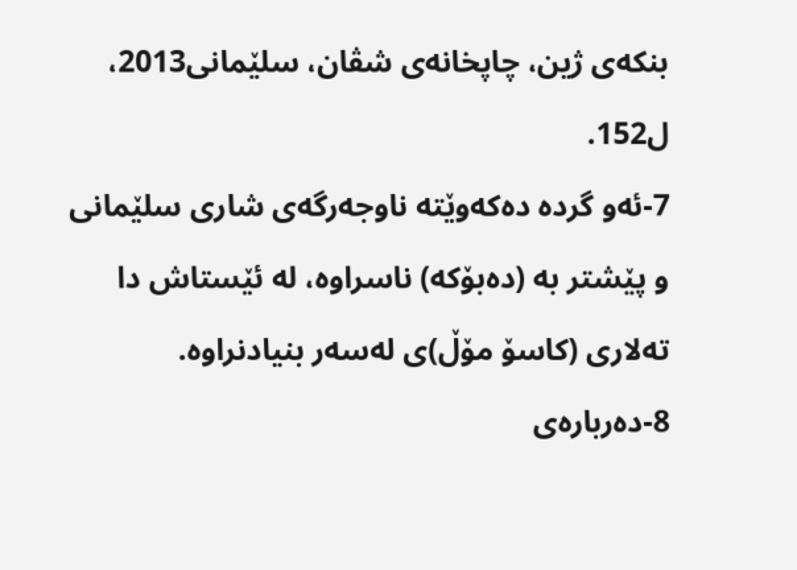بنكه‌ی‌ ژین، چاپخانه‌ی‌ شڤان، سلێمانی‌2013، ل152.
7-ئه‌و گرده‌ ده‌كه‌وێته‌ ناوجه‌رگه‌ی‌ شاری‌ سلێمانی‌ و پێشتر به‌ (ده‌بۆكه‌) ناسراوه‌، له‌ ئێستاش دا ته‌لاری‌ (كاسۆ مۆڵ)ی‌ له‌سه‌ر بنیادنراوه‌.
8-ده‌رباره‌ی‌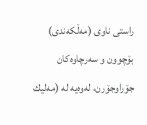راستی‌ ناوی‌ (مه‌ڵكه‌ندی‌) بۆچوون و سه‌رچاوه‌كان جۆراوجۆرن، له‌وه‌یه‌ له‌ (مه‌لیك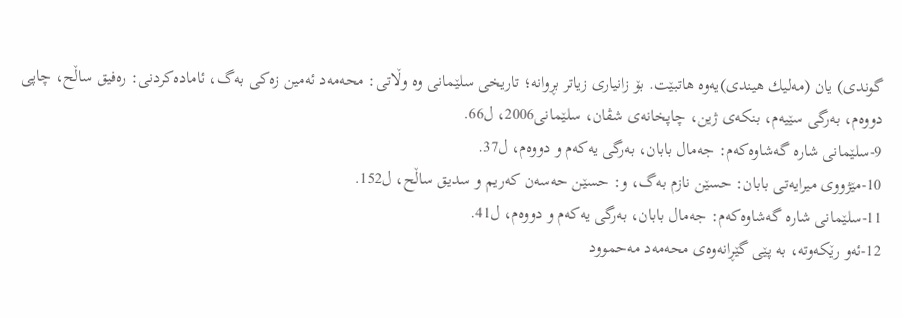گوندی‌) یان (مه‌لیك هیندی‌)یه‌وه‌ هاتبێت. بۆ زانیاری‌ زیاتر بڕوانه‌؛ تاریخی‌ سلێمانی‌ وه‌ وڵاتی‌: محه‌مه‌د ئه‌مین زه‌كی‌ به‌گ، ئاماده‌كردنی‌: ره‌فیق ساڵح، چاپی‌ دووه‌م، به‌رگی‌ سێیه‌م، بنكه‌ی‌ ژین، چاپخانه‌ی‌ شڤان، سلێمانی‌2006، ل66.
9-سلێمانی‌ شاره‌ گه‌شاوه‌كه‌م: جه‌مال بابان، به‌رگی‌ یه‌كه‌م و دووه‌م، ل37.
10-مێژووی‌ میرایه‌تی‌ بابان: حسێن نازم به‌گ، و: حسێن حه‌سه‌ن كه‌ریم و سدیق ساڵح، ل152.
11-سلێمانی‌ شاره‌ گه‌شاوه‌كه‌م: جه‌مال بابان، به‌رگی‌ یه‌كه‌م و دووه‌م، ل41.
12-ئه‌و رێكه‌وته‌، به‌ پێی‌ گێڕانه‌وه‌ی‌ محه‌مه‌د مه‌حموود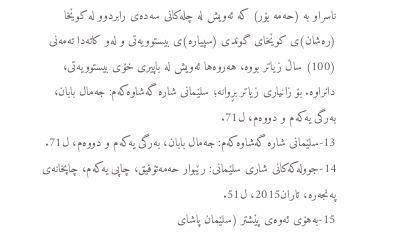ناسراو به‌ (حه‌مه‌ بۆر) كه‌ ئه‌ویش له‌ چله‌كانی‌ سه‌ده‌ی‌ رابردوو له‌ كوێخا (ره‌شان)ی‌ كوێخای‌ گوندی‌ (سپیاره‌)ی‌ بیستوویه‌تی‌ و له‌و كاته‌دا ته‌مه‌نی‌ (100) ساڵ زیاتر بووه‌، هه‌روه‌ها ئه‌ویش له‌ باپیری‌ خۆی‌ بیستوویه‌تی‌، دانراوه‌. بۆ زانیاری‌ زیاتر بڕوانه‌؛ سلێمانی‌ شاره‌ گه‌شاوه‌كه‌م: جه‌مال بابان، به‌رگی‌ یه‌كه‌م و دووه‌م، ل71.
13-سلێمانی‌ شاره‌ گه‌شاوه‌كه‌م: جه‌مال بابان، به‌رگی‌ یه‌كه‌م و دووه‌م، ل71.
14-جووله‌كه‌كانی‌ شاری‌ سلێمانی‌: رێبوار حه‌مه‌تۆفیق، چاپی‌ یه‌كه‌م، چاپخانه‌ی‌ په‌نجه‌ره‌، تاران2015، ل51.
15-به‌هۆی‌ ئه‌وه‌ی‌ پێشتر (سلێمان پاشای‌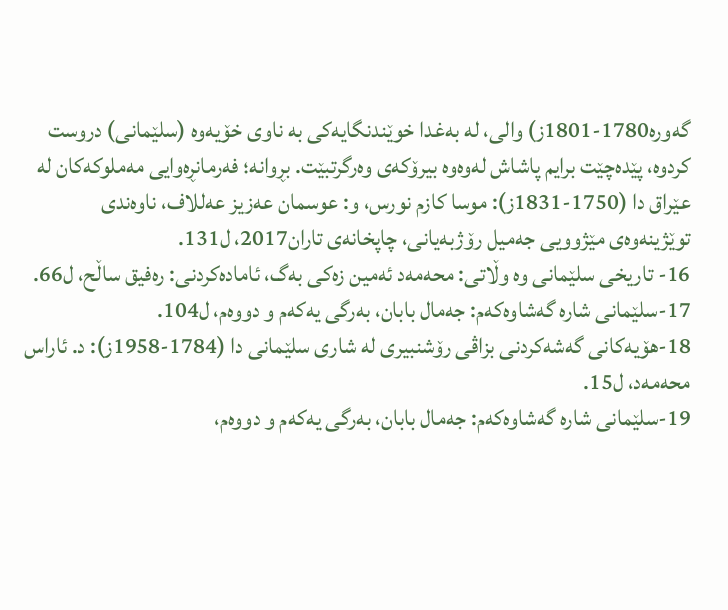گه‌وره‌1780-1801ز) والی‌، له‌ به‌غدا خوێندنگایه‌كی‌ به‌ ناوی‌ خۆیه‌وه‌ (سلێمانی‌) دروست كردوه‌، پێده‌چێت برایم پاشاش له‌وه‌وه‌ بیرۆكه‌ی‌ وه‌رگرتبێت. بڕوانه‌؛ فه‌رمانڕه‌وایی‌ مه‌ملوكه‌كان له‌ عێراق دا (1750-1831ز): موسا كازم نورس، و: عوسمان عه‌زیز عه‌للاف، ناوه‌ندی‌ توێژینه‌وه‌ی‌ مێژوویی‌ جه‌میل رۆژبه‌یانی‌، چاپخانه‌ی‌ تاران2017، ل131.
16- تاریخی‌ سلێمانی‌ وه‌ وڵاتی‌: محه‌مه‌د ئه‌مین زه‌كی‌ به‌گ، ئاماده‌كردنی‌: ره‌فیق ساڵح، ل66.
17-سلێمانی‌ شاره‌ گه‌شاوه‌كه‌م: جه‌مال بابان، به‌رگی‌ یه‌كه‌م و دووه‌م، ل104.
18-هۆیه‌كانی‌ گه‌شه‌كردنی‌ بزاڤی‌ رۆشنبیری‌ له‌ شاری‌ سلێمانی‌ دا (1784-1958ز): د. ئاراس محه‌مه‌د، ل15.
19-سلێمانی‌ شاره‌ گه‌شاوه‌كه‌م: جه‌مال بابان، به‌رگی‌ یه‌كه‌م و دووه‌م،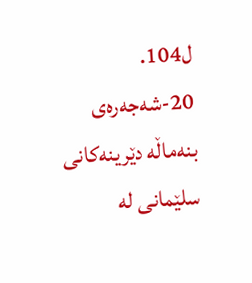ل104.
20-شه‌جه‌ره‌ی‌ بنه‌ماڵه‌ دێرینه‌كانی‌ سلێمانی‌ له‌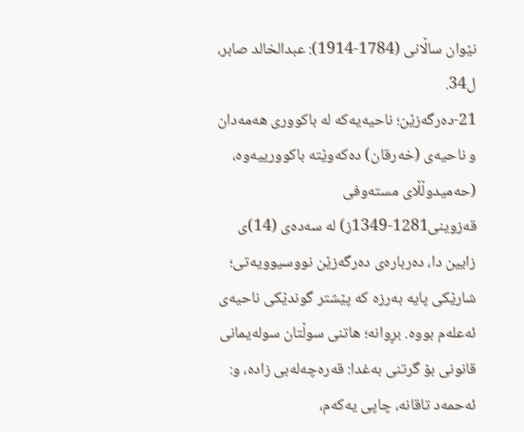نێوان ساڵانی‌ (1784-1914): عبدالخالد صابر، ل34.
21-ده‌رگه‌زێن؛ ناحیه‌یه‌كه‌ له‌ باكووری‌ هه‌مه‌دان و ناحیه‌ی‌ (خه‌رقان) ده‌كه‌وێته‌ باكوورییه‌وه‌، (حه‌میدوڵڵای‌ مسته‌وفی‌ قه‌زوینی‌1281-1349ز) له‌ سه‌ده‌ی‌ (14)ی‌ زایین دا، ده‌رباره‌ی‌ ده‌رگه‌زێن نووسیوویه‌تی‌؛ شارێكی‌ پایه‌ به‌رزه‌ كه‌ پێشتر گوندێكی‌ ناحیه‌ی‌ ئه‌عله‌م بووه‌. بڕوانه‌؛ هاتنی‌ سوڵتان سوله‌یمانی‌ قانونی‌ بۆ گرتنی‌ به‌غدا: قه‌ره‌چه‌له‌بی‌ زاده‌، و: ئه‌حمه‌د تاقانه‌، چاپی‌ یه‌كه‌م،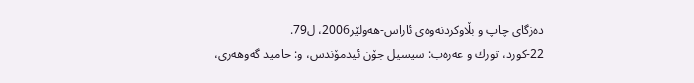ده‌زگای‌ چاپ و بڵاوكردنه‌وه‌ی‌ ئاراس-هه‌ولێر2006، ل79.
22-كورد، تورك و عه‌ره‌ب: سیسیل جۆن ئیدمۆندس، و: حامید گه‌وهه‌ری‌،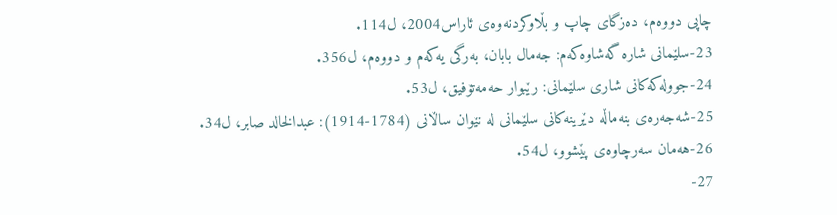چاپی‌ دووه‌م، ده‌زگای‌ چاپ و بڵاوكردنه‌وه‌ی‌ ئاراس2004، ل114.
23-سلێمانی‌ شاره‌ گه‌شاوه‌كه‌م: جه‌مال بابان، به‌رگی‌ یه‌كه‌م و دووه‌م، ل356.
24-جووله‌كه‌كانی‌ شاری‌ سلێمانی‌: رێبوار حه‌مه‌تۆفیق، ل53.
25-شه‌جه‌ره‌ی‌ بنه‌ماڵه‌ دێرینه‌كانی‌ سلێمانی‌ له‌ نێوان ساڵانی‌ (1784-1914): عبدالخالد صابر، ل34.
26-هه‌مان سه‌رچاوه‌ی‌ پێشوو، ل54.
27-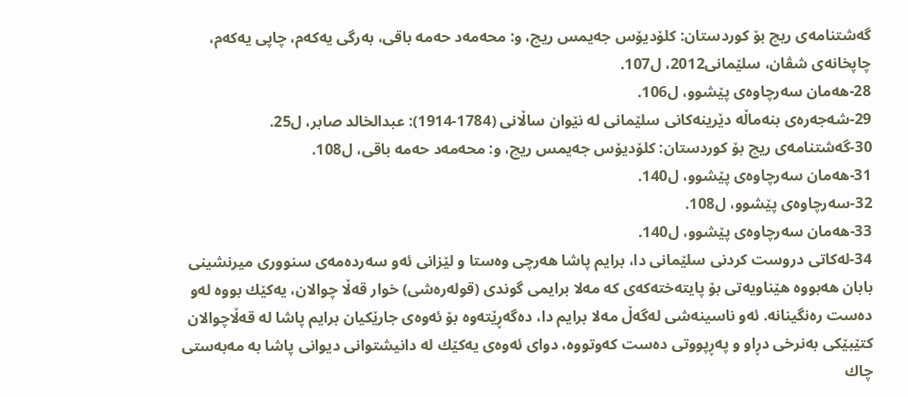گه‌شتنامه‌ی‌ ریچ بۆ كوردستان: كلۆدیۆس جه‌یمس ریچ، و: محه‌مه‌د حه‌مه‌ باقی‌، به‌رگی‌ یه‌كه‌م، چاپی‌ یه‌كه‌م، چاپخانه‌ی‌ شڤان، سلێمانی‌2012، ل107.
28-هه‌مان سه‌رچاوه‌ی‌ پێشوو، ل106.
29-شه‌جه‌ره‌ی‌ بنه‌ماڵه‌ دێرینه‌كانی‌ سلێمانی‌ له‌ نێوان ساڵانی‌ (1784-1914): عبدالخالد صابر، ل25.
30-گه‌شتنامه‌ی‌ ریچ بۆ كوردستان: كلۆدیۆس جه‌یمس ریچ، و: محه‌مه‌د حه‌مه‌ باقی‌، ل108.
31-هه‌مان سه‌رچاوه‌ی‌ پێشوو، ل140.
32-سه‌رچاوه‌ی‌ پێشوو، ل108.
33-هه‌مان سه‌رچاوه‌ی‌ پێشوو، ل140.
34-له‌كاتی‌ دروست كردنی‌ سلێمانی‌ دا، برایم پاشا هه‌رچی‌ وه‌ستا و لێزانی‌ ئه‌و سه‌رده‌مه‌ی‌ سنووری‌ میرنشینی‌ بابان هه‌بووه‌ هێناویه‌تی‌ بۆ پایته‌خته‌كه‌ی‌ كه‌ مه‌لا برایمی‌ گوندی‌ (قوله‌ره‌شی‌) خوار قه‌ڵا چوالان، یه‌كێك بووه‌ له‌و ده‌ست ره‌نگینانه‌. ئه‌و ناسینه‌شی‌ له‌گه‌ڵ مه‌لا برایم دا، ده‌گه‌ڕێته‌وه‌ بۆ ئه‌وه‌ی‌ جارێكیان برایم پاشا له‌ قه‌ڵاچوالان كتێبێكی‌ به‌نرخی‌ دڕاو و په‌ڕپووتی‌ ده‌ست كه‌وتووه‌، دوای‌ ئه‌وه‌ی‌ یه‌كێك له‌ دانیشتوانی‌ دیوانی‌ پاشا به‌ مه‌به‌ستی‌ چاك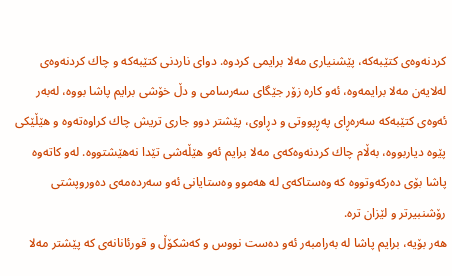كردنه‌وه‌ی‌ كتێبه‌كه‌، پێشنیاری‌ مه‌لا برایمی‌ كردوه‌. دوای‌ ناردنی‌ كتێبه‌كه‌ و چاك كردنه‌وه‌ی‌ له‌لایه‌ن مه‌لا برایمه‌وه‌، ئه‌و كاره‌ زۆر جێگای‌ سه‌رسامی‌ و دڵ خۆشی‌ برایم پاشا بووه‌، له‌به‌ر ئه‌وه‌ی‌ كتێبه‌كه‌ سه‌ره‌ڕای‌ په‌ڕپووتی‌ و دڕاوی‌، پێشتر دوو جاری‌ تریش چاك كراوه‌ته‌وه‌ و هێڵێكی‌ پێوه‌ دیاربووه‌، به‌ڵام چاك كردنه‌وه‌كه‌ی‌ مه‌لا برایم ئه‌و هێڵه‌شی‌ تێدا نه‌هێشتووه‌. له‌و كاته‌وه‌ پاشا بۆی‌ ده‌ركه‌وتووه‌ كه‌ وه‌ستاكه‌ی‌ له‌ هه‌موو وه‌ستایانی‌ ئه‌و سه‌رده‌مه‌ی‌ ده‌وروپشتی‌ رۆشنبیرتر و لێزان تره‌.
هه‌ر بۆیه‌، برایم پاشا له‌ به‌رامبه‌ر ئه‌و ده‌ست نووس و كه‌شكۆڵ و قورئانانه‌ی‌ كه‌ پێشتر مه‌لا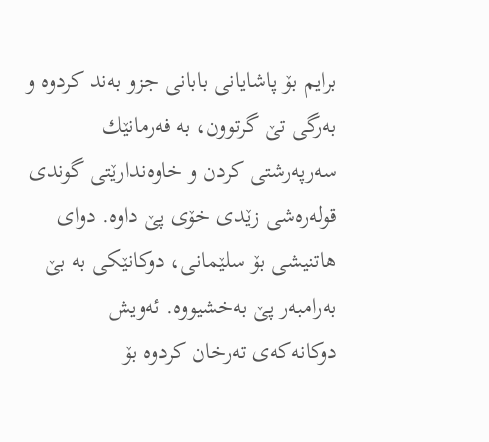برایم بۆ پاشایانی‌ بابانی‌ جزو به‌ند كردوه‌ و به‌رگی‌ تێ‌ گرتوون، به‌ فه‌رمانێك سه‌رپه‌رشتی‌ كردن و خاوه‌ندارێتی‌ گوندی‌ قوله‌ره‌شی‌ زێدی‌ خۆی‌ پێ‌ داوه‌. دوای‌ هاتنیشی‌ بۆ سلێمانی‌، دوكانێكی‌ به‌ بێ‌ به‌رامبه‌ر پێ‌ به‌خشیووه‌. ئه‌ویش دوكانه‌كه‌ی‌ ته‌رخان كردوه‌ بۆ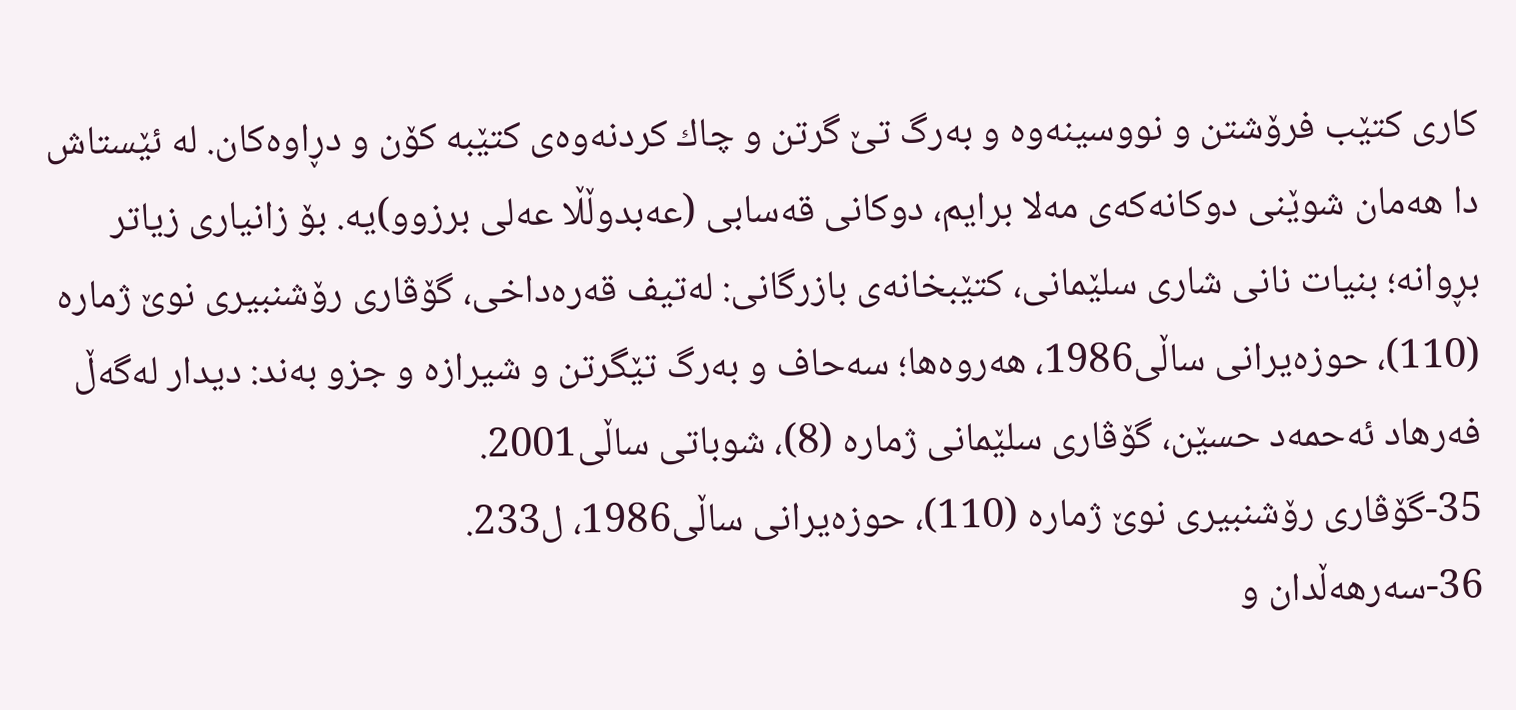كاری‌ كتێب فرۆشتن و نووسینه‌وه‌ و به‌رگ تێ‌ گرتن و چاك كردنه‌وه‌ی‌ كتێبه‌ كۆن و دڕاوه‌كان. له‌ ئێستاش دا هه‌مان شوێنی‌ دوكانه‌كه‌ی‌ مه‌لا برایم، دوكانی‌ قه‌سابی‌ (عه‌بدوڵڵا عه‌لی‌ برزوو)یه‌. بۆ زانیاری‌ زیاتر بڕوانه‌؛ بنیات نانی‌ شاری‌ سلێمانی‌، كتێبخانه‌ی‌ بازرگانی‌: له‌تیف قه‌ره‌داخی‌، گۆڤاری‌ رۆشنبیری‌ نوێ‌ ژماره‌ (110)، حوزه‌یرانی‌ ساڵی‌1986، هه‌روه‌ها؛ سه‌حاف و به‌رگ تێگرتن و شیرازه‌ و جزو به‌ند: دیدار له‌گه‌ڵ فه‌رهاد ئه‌حمه‌د حسێن، گۆڤاری‌ سلێمانی‌ ژماره‌ (8)، شوباتی‌ ساڵی‌2001.
35-گۆڤاری‌ رۆشنبیری‌ نوێ‌ ژماره‌ (110)، حوزه‌یرانی‌ ساڵی‌1986، ل233.
36-سه‌رهه‌ڵدان و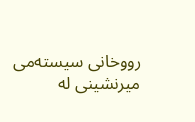رووخانی‌ سیسته‌می‌ میرنشینی‌ له‌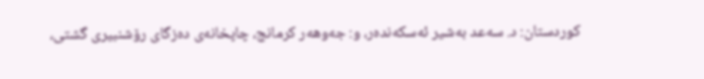كوردستان: د. سه‌عد به‌شیر ئه‌سكه‌نده‌ر، و: جه‌وهه‌ر كرمانج، چاپخانه‌ی‌ ده‌زگای‌ رۆشنبیری‌ گشتی‌،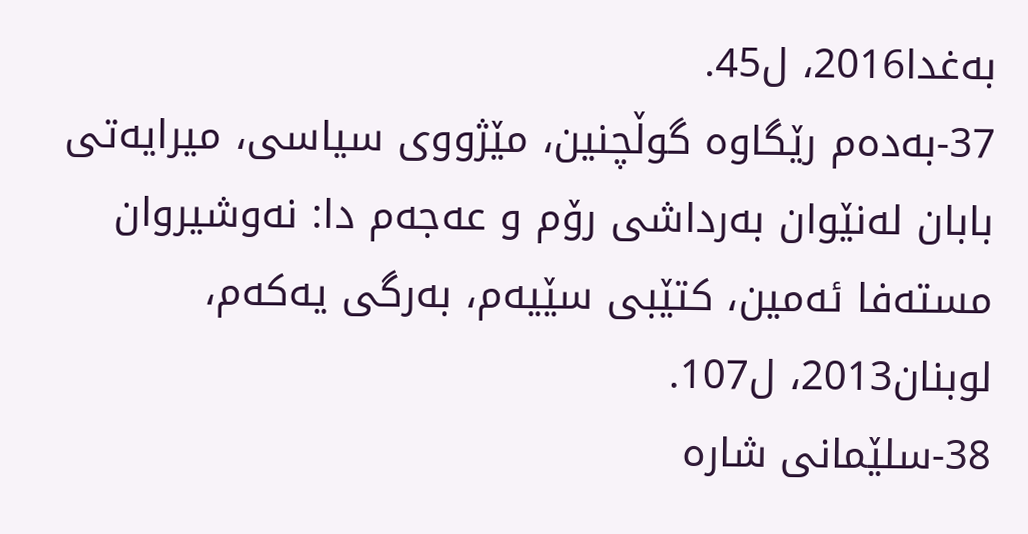به‌غدا2016، ل45.
37-به‌ده‌م رێگاوه‌ گوڵچنین، مێژووی‌ سیاسی‌، میرایه‌تی‌ بابان له‌نێوان به‌رداشی‌ رۆم و عه‌جه‌م دا: نه‌وشیروان مسته‌فا ئه‌مین، كتێبی‌ سێیه‌م، به‌رگی‌ یه‌كه‌م، لوبنان2013، ل107.
38-سلێمانی‌ شاره‌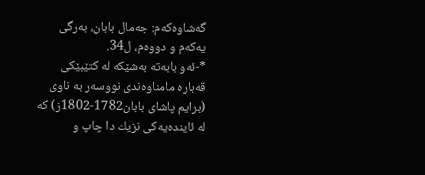گه‌شاوه‌كه‌م: جه‌مال بابان، به‌رگی‌ یه‌كه‌م و دووه‌م، ل34.
*-ئه‌و بابه‌ته‌ به‌شێكه‌ له‌ كتێبێكی‌ قه‌باره‌ مامناوه‌ندی‌ نووسه‌ر به‌ ناوی‌ (برایم پاشای‌ بابان1782-1802ز) كه‌ له‌ ئاینده‌یه‌كی‌ نزیك دا چاپ و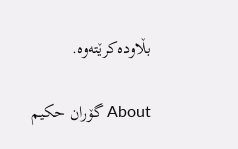بڵاوده‌كرێته‌وه‌.

About گۆران حكيم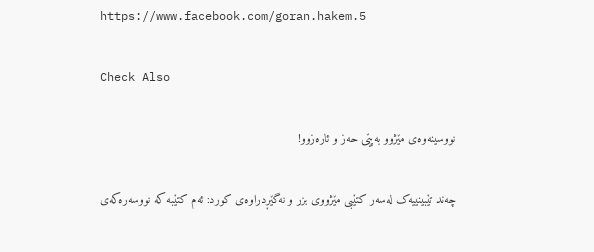https://www.facebook.com/goran.hakem.5

Check Also

نووسینەوەی مێژوو بەپێی حەز و ئارەزوو!

چەند تێبینییەک لەسەر کتێبی مێژووی بزر و نەگێڕدراوەی کورد: ئەم کتێبە کە نووسەرەکەی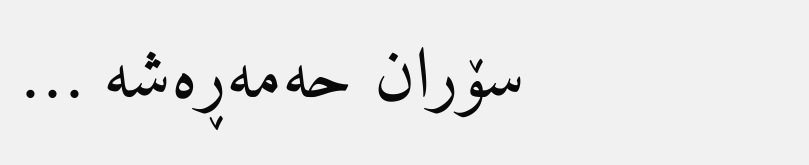سۆران حەمەڕەشە …